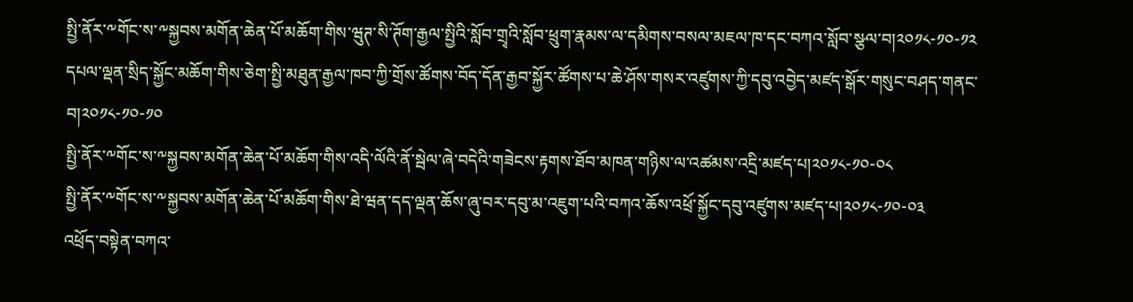སྤྱི་ནོར་༸གོང་ས་༸སྐྱབས་མགོན་ཆེན་པོ་མཆོག་གིས་ཝུཊ་སི་ཊོག་རྒྱལ་སྤྱིའི་སློབ་གྲྭའི་སློབ་ཕྲུག་རྣམས་ལ་དམིགས་བསལ་མཇལ་ཁ་དང་བཀའ་སློབ་སྩལ་བ།༢༠༡༨-༡༠-༡༢
དཔལ་ལྡན་སྲིད་སྐྱོང་མཆོག་གིས་ཅེག་སྤྱི་མཐུན་རྒྱལ་ཁབ་ཀྱི་གྲོས་ཚོགས་བོད་དོན་རྒྱབ་སྐྱོར་ཚོགས་པ་ཆེ་ཤོས་གསར་འཛུགས་ཀྱི་དབུ་འབྱེད་མཛད་སྒོར་གསུང་བཤད་གནང་བ།༢༠༡༨-༡༠-༡༠
སྤྱི་ནོར་༸གོང་ས་༸སྐྱབས་མགོན་ཆེན་པོ་མཆོག་གིས་འདི་ལོའི་ནོ་སྦེལ་ཞེ་བདེའི་གཟེངས་རྟགས་ཐོབ་མཁན་གཉིས་ལ་འཚམས་འདྲི་མཛད་པ།༢༠༡༨-༡༠-༠༨
སྤྱི་ནོར་༸གོང་ས་༸སྐྱབས་མགོན་ཆེན་པོ་མཆོག་གིས་ཐེ་ཝན་དད་ལྡན་ཆོས་ཞུ་བར་དབུ་མ་འཇུག་པའི་བཀའ་ཆོས་འཕྲོ་སྐྱོང་དབུ་འཛུགས་མཛད་པ།༢༠༡༨-༡༠-༠༣
འཕྲོད་བསྟེན་བཀའ་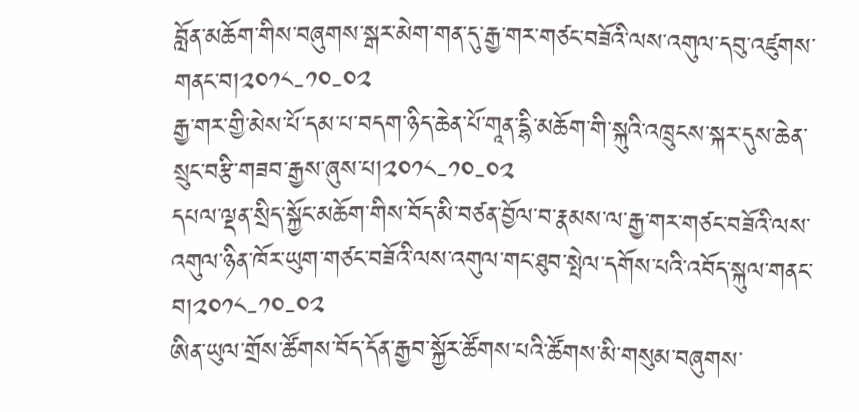བློན་མཆོག་གིས་བཞུགས་སྒར་མེག་གན་དུ་རྒྱ་གར་གཙང་བཟོའི་ལས་འགུལ་དབུ་འཛུགས་གནང་བ།༢༠༡༨-༡༠-༠༢
རྒྱ་གར་གྱི་མེས་པོ་དམ་པ་བདག་ཉིད་ཆེན་པོ་གཱན་དྷི་མཆོག་གི་སྐུའི་འཁྲུངས་སྐར་དུས་ཆེན་སྲུང་བརྩི་གཟབ་རྒྱས་ཞུས་པ།༢༠༡༨-༡༠-༠༢
དཔལ་ལྡན་སྲིད་སྐྱོང་མཆོག་གིས་བོད་མི་བཙན་བྱོལ་བ་རྣམས་ལ་རྒྱ་གར་གཙང་བཟོའི་ལས་འགུལ་ཉིན་ཁོར་ཡུག་གཙང་བཟོའི་ལས་འགུལ་གང་ཐུབ་སྤེལ་དགོས་པའི་འབོད་སྐུལ་གནང་བ།༢༠༡༨-༡༠-༠༢
ཨིན་ཡུལ་གྲོས་ཚོགས་བོད་དོན་རྒྱབ་སྐྱོར་ཚོགས་པའི་ཚོགས་མི་གསུམ་བཞུགས་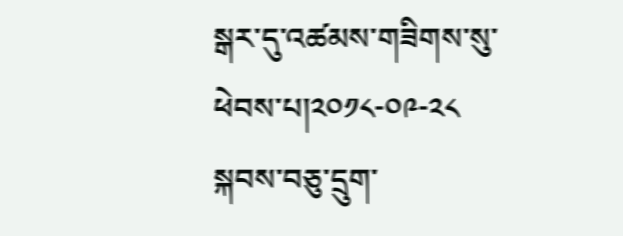སྒར་དུ་འཚམས་གཟིགས་སུ་ཕེབས་པ།༢༠༡༨-༠༩-༢༨
སྐབས་བཅུ་དྲུག་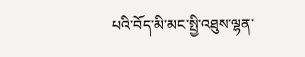པའི་བོད་མི་མང་སྤྱི་འཐུས་ལྷན་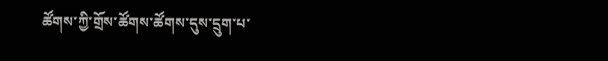ཚོགས་ཀྱི་གྲོས་ཚོགས་ཚོགས་དུས་དྲུག་པ་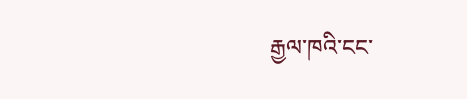རྒྱལ་ཁའི་ངང་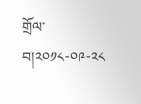གྲོལ་བ།༢༠༡༨-༠༩-༢༨